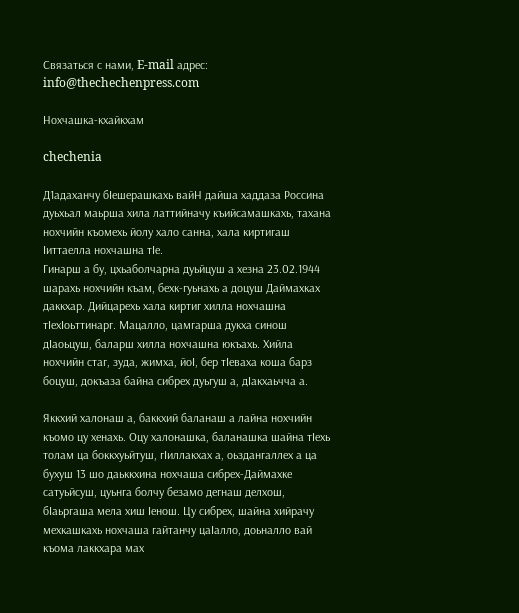Связаться с нами, E-mail адрес: info@thechechenpress.com

Нохчашка-кхайкхам

chechenia

Д1адаханчу бIешерашкахь вайН дайша хаддаза Россина дуьхьал маьрша хила латтийначу къийсамашкахь, тахана нохчийн къомехь йолу хало санна, хала киртигаш Iиттаелла нохчашна тIе.
Гинарш а бу, цхьаболчарна дуьйцуш а хезна 23.02.1944 шарахь нохчийн къам, бехк-гуьнахь а доцуш Даймахках даккхар. Дийцарехь хала киртиг хилла нохчашна тIехIоьттинарг. Мацалло, цамгарша дукха синош дIаоьцуш, баларш хилла нохчашна юкъахь. Хийла нохчийн стаг, зуда, жимха, йоI, бер тIеваха коша барз боцуш, докъаза байна сибрех дуьгуш а, дIакхаьчча а.

Яккхий халонаш а, баккхий баланаш а лайна нохчийн къомо цу хенахь. Оцу халонашка, баланашка шайна тIехь толам ца боккхуьйтуш, гIиллакхах а, оьздангаллех а ца бухуш 13 шо даьккхина нохчаша сибрех-Даймахке сатуьйсуш, цуьнга болчу безамо дегнаш делхош, бIаьргаша мела хиш Iенош. Цу сибрех, шайна хийрачу мехкашкахь нохчаша гайтанчу цаIалло, доьналло вай къома лаккхара мах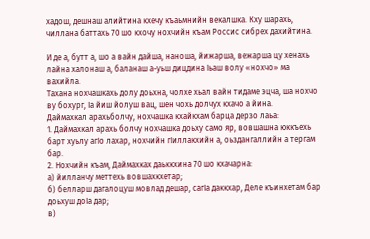хадош, дешнаш алийтина кхечу къаьмнийн векалшка. Кху шарахь, чиллана баттахь 70 шо кхочу нохчийн къам Россис сибрех дахийтина.

И де а, бутт а, шо а вайн дайша, наноша, йижарша, вежарша цу хенахь лайна халонаш а, баланаш а-уьш дицдина Iьаш волу «нохчо» ма вахийла.
Тахана нохчашкахь долу доьхна, чолхе хьал вайн тидаме эцча, ша нохчо ву бохург, Iа йиш йолуш вац, шен чохь долчух кхачо а йина.
Даймахкал арахьболчу, нохчашка кхайкхам барца дерзо лаьа:
1. Даймахкал арахь болчу нохчашка доьху само яр, вовшашна юккъехь барт хуьлу агIо лахар, нохчийн гIиллакхийн а, оьздангаллийн а тергам бар.
2. Нохчийн къам, Даймахках даьккхина 70 шо кхачарна:
а) йилланчу меттехь вовшахкхетар;
б) белларш дагалоцуш мовлад дешар, сагIа даккхар, Деле къинхетам бар доьхуш доIа дар;
в)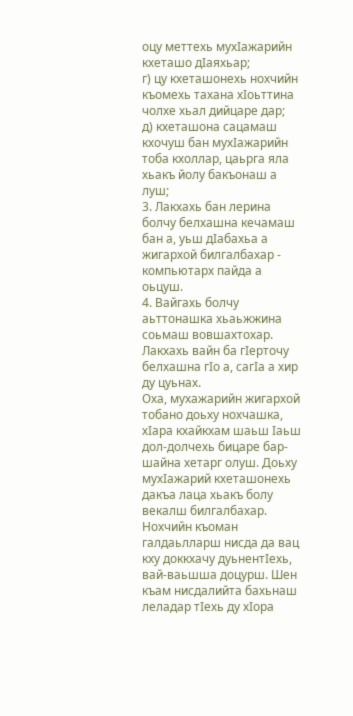оцу меттехь мухIажарийн кхеташо дIаяхьар;
г) цу кхеташонехь нохчийн къомехь тахана хIоьттина чолхе хьaл дийцаре дар;
д) кхеташона сацамаш кхочуш бан мухIажарийн тоба кхоллар, цаьрга яла хьакъ йолу бакъонаш а луш;
3. Лакхахь бан лерина болчу белхашна кечамаш бан а, уьш дIабахьа а жигархой билгалбахар - компьютарх пайда а оьцуш.
4. Вайгахь болчу аьттонашка хьаьжжина соьмаш вовшахтохар. Лакхахь вайн ба гIерточу белхашна гIо а, сагIа а хир ду цуьнах.
Оха, мухажарийн жигархой тобано доьху нохчашка, хIара кхайкхам шаьш Iаьш дол-долчехь бицаре бар- шайна хетарг олуш. Доьху мухIажарий кхеташонехь дакъа лаца хьакъ болу векалш билгалбахар. Нохчийн къоман галдаьлларш нисда да вац кху доккхачу дуьнентIехь, вай-ваьшша доцурш. Шен къам нисдалийта бахьнаш леладар тIехь ду хIора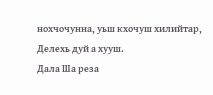нохчочунна, уьш кхочуш хилийтар, Делехь дуй а хууш.
Дала Ша реза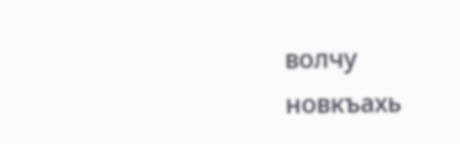волчу новкъахь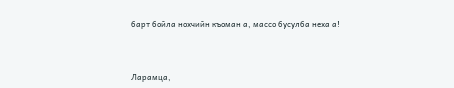барт бойла нохчийн къоман а, массо бусулба неха а!



Ларамца,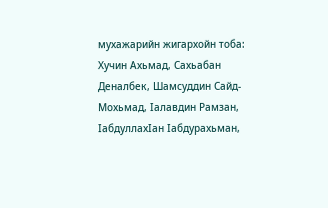мухажарийн жигархойн тоба: Хучин Ахьмад, Сахьабан Деналбек, Шамсуддин Сайд-Мохьмад, Iалавдин Рамзан, IабдуллахIан Iабдурахьман,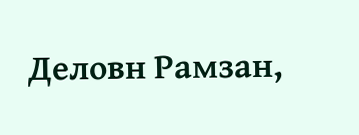Деловн Рамзан,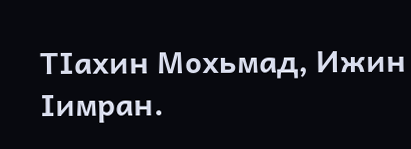ТIахин Мохьмад, Ижин Iимран.